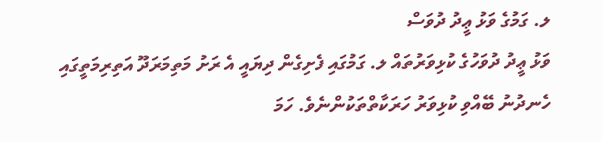ލ. ގަމުގެ ވަޅު ޢީދު ދުވަސް
ވަޅު ޢީދު ދުވަހުގެ ކުޅިވަރުތައް ލ. ގަމުގައި ފެށިގެން ދިޔައީ އެ ރަށު މަތިމަރަދޫ އަތިރިމަތީގައި ހެނދުނު ބޭއްވި ކުޅިވަރު ހަރަކާތްތަކުންނެވެ. ހަމަ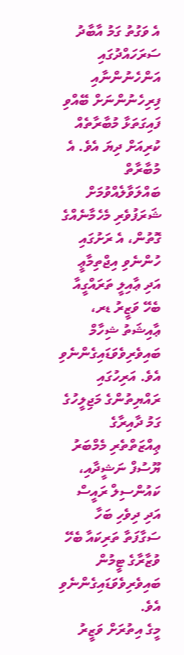އެ ވަގުތު ގަމު އާބާދު ސަރަހައްދުގައި އަންހެނުންނާއި ފިރިހެނުންނަށް ބޭއްވި ފައިގަތަޅާ މުބާރާތެއް ކުރިއަށް ދިޔަ އެވެ. އެ މުބާރާތް ބައްލަވާލެއްވުމަށް ޝަރަފުވެރި މެހެމާނެއްގެ ގޮތުން، އެ ރަށުގައި ހުންނެވި އިޖްތިމާޢީ އަދި ޢާއިލީ ތަރައްގީއާ ބެހޭ ވަޒީރު ޑރ، ޢާއިޝަތު ޝިހާމް ބައިވެރިވެވަޑައިގެންނެވި އެވެ. އަރިހުގައި ރައްޔިތުންގެ މަޖިލީހުގެ ގަމު ދާއިރާގެ ޢިއްޒަތްތެރި މެމްބަރު ޔޫސުފް ނަޝީދާއި، ކައުންސިލް ރައީސް އަދި ދިވެހި ބަހާ ސަގާފަތާ ތަރިކައާ ބެހޭ ވުޒާރާގެ ޓީމުން ބައިވެރިވެވަޑައިގެންނެވި އެވެ.
މީގެ އިތުރަށް ވަޒީރު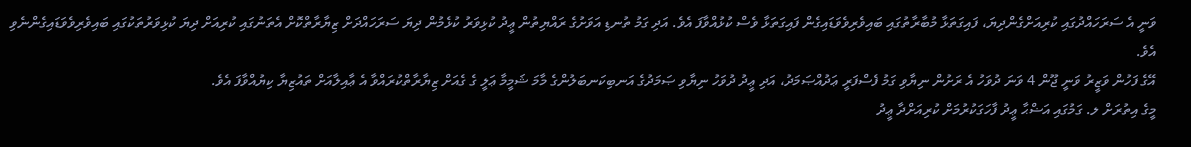ވަނީ އެ ސަރަހައްދުގައި ކުރިއަށްގެންދިޔަ، ފައިގަތަޅާ މުބާރާތުގައި ބައިވެރިވެވަޑައިގެން ފައިގަތަޅާ ވެސް ކުޅުއްވާފަ އެވެ. އަދި ގަމު ތުނޑި އަވަށުގެ ރައްޔިތުން ޢީދު ކުޅިވަރު ކުޅެމުން ދިޔަ ސަރަހައްދަށް ޒިޔާރާތްކޮށް އެތަނުގައި ކުރިއަށް ދިޔަ ކުޅިވަރުތަކުގައި ބައިވެރިވެވަޑައިގެންނެވި އެވެ.
އޭގެ ފަހުން ވަޒީރު ވަނީ ޖޫން 4 ވަނަ ދުވަހު އެ ރަށުން ނިޔާވި ގަމު ފެސްފަރީ ޢަދުއްޞަމަދު، އަދި ޢީދު ދުވަހު ނިޔާވި ޞަމަދުގެ އަނބިކަނބަލުންގެ މާމަ ޝަމީމާ ޢަލީ ގެ ގެއަށް ޒިޔާރާތްކުރައްވާ އެ ޢާއިލާއަށް ތައުޒިޔާ ކިޔުއްވާފަ އެވެ.
މީގެ އިތުރަށް ލ. ގަމުގައި އަޟްޙާ ޢީދު ފާހަގަކުރުމަށް ކުރިއަށްދާ ޢީދު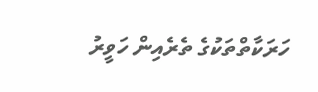ހަރަކާތްތަކުގެ ތެރެއިން ހަވީރު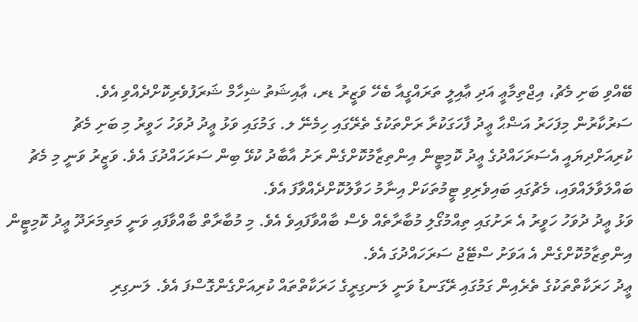ބޭއްވި ބަށި މެޗު، އިޖްތިމާޢީ އަދި ޢާއިލީ ތަރައްގީއާ ބެހޭ ވަޒީރު ޑރ، ޢާއިޝަތު ޝިހާމް ޝަރަފުވެރިކޮށްދެއްވި އެވެ.
ސަރުކާރުން މިފަހަރު އަޟްޙާ ޢީދު ފާހަގަކުރާ ރަށްތަކުގެ ތެރޭގައި ހިމެނޭ ލ. ގަމުގައި ވަޅު ޢީދު ދުވަހު ހަވީރު މި ބަށި މެޗު ކުރިއަށްދިޔައީ އެސަރަހައްދުގެ ޢީދު ކޮމިޓީން އިންތިޒާމުކޮށްގެން ރަށު އާބާދު ކުޅޭ ބިން ސަރަހައްދުގަ އެވެ. ވަޒީރު ވަނީ މި މެޗު ބައްލަވާލައްވައި، މެޗުގައި ބައިވެރިވި ޓީމުތަކަށް އިނާމު ހަވާލުކޮށްދެއްވާފަ އެވެ.
ވަޅު ޢީދު ދުވަހު ހަވީރު އެ ރަށުގައި ތިއްމުގޯލި މުބާރާތެއް ވެސް ބާއްވާފައިވެ އެވެ. މި މުބާރާތް ބާއްވާފައި ވަނީ މަތިމަރަދޫ ޢީދު ކޮމިޓީން އިންތިޒާމުކޮށްގެން އެ އަވަށު ސްޓޭޖު ސަރަހައްދުގަ އެވެ.
ޢީދު ހަރަކާތްތަކުގެ ތެރެއިން ގަމުގައި ރޭގަނޑު ވަނީ ލަނގިރީގެ ހަރަކާތްތައް ކުރިއަށްގެންގޮސްފަ އެވެ. ލަނގިރި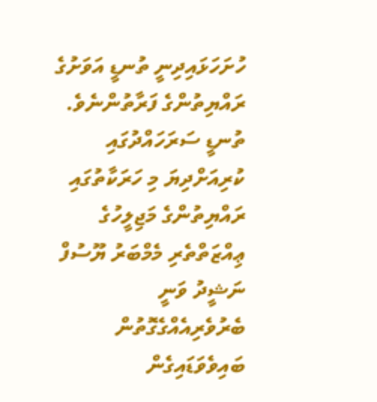ހުށަހަޅައިދިނީ ތުނޑީ އަވަށުގެ ރައްޔިތުންގެ ފަރާތުންނެވެ. ތުނޑީ ސަރަހައްދުގައި ކުރިއަށްދިޔަ މި ހަރަކާތުގައި ރައްޔިތުންގެ މަޖިލީހުގެ ޢިއްޒަތްތެރި މެމްބަރު ޔޫސުފް ނަޝީދު ވަނީ ބެރުވެރިއެއްގެގޮތުން ބައިވެވަޑައިގެން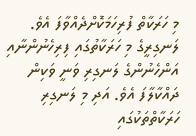މި ހަރަކާތް ފުރިހަމަކޮށްދެއްވާފަ އެވެ.
ލަނގިރީގެ މި ހަރަކާތުގައި ފިރިހެނުންނާއި އަންހެނުންގެ ލަނގިރި ވަނީ ވަކިން ދައްކާލާފަ އެވެ. އަދި މި ލަނގިރި ހަރަކާތްތަކުގައި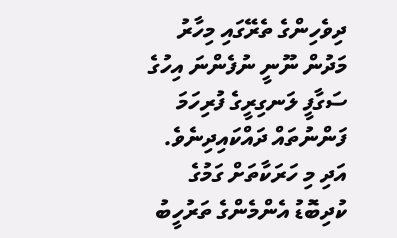ދިވެހިންގެ ތެރޭގައި މިހާރު މަދުން ނޫނީ ނުފެންނަ އިހުގެ ސަގާފީ ލަނގިރީގެ ފުރިހަމަ ފަންނުތައް ދައްކައިދިނެވެ. އަދި މި ހަރަކާތަށް ގަމުގެ ކުދިބޮޑު އެންމެންގެ ތަރުހީބު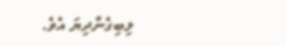ލިބިގެންދިޔަ އެވެ.